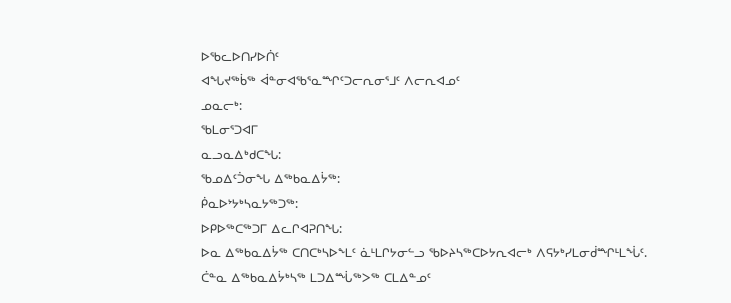ᐅᖃᓚᐅᑎᓯᐅᑏᑦ
ᐊᖓᔪᖅᑳᖅ ᐋᓐᓂᐊᖃᕐᓇᙱᑦᑐᓕᕆᓂᕐᒧᑦ ᐱᓕᕆᐊᓄᑦ
ᓄᓇᓕᒃ:
ᖃᒪᓂᕐᑐᐊᒥ
ᓇᓗᓇᐃᒃᑯᑕᖓ:
ᖃᓄᐃᑦᑑᓂᖓ ᐃᖅᑲᓇᐃᔮᖅ:
ᑮᓇᐅᔾᔭᒃᓴᓇᔭᖅᑐᖅ:
ᐅᑭᐅᖅᑕᖅᑐᒥ ᐃᓚᒋᐊᕈᑎᖓ:
ᐅᓇ ᐃᖅᑲᓇᐃᔮᖅ ᑕᑎᑕᒃᓴᐅᖕᒪᑦ ᓈᒻᒪᒋᔭᓂᓪᓗ ᖃᐅᔨᓴᖅᑕᐅᔭᕆᐊᓕᒃ ᐱᕋᔭᒃᓯᒪᓂᑰᙱᒻᒪᖔᑦ.
ᑖᓐᓇ ᐃᖅᑲᓇᐃᔮᒃᓴᖅ ᒪᑐᐃᙶᖅᐳᖅ ᑕᒪᐃᓐᓄᑦ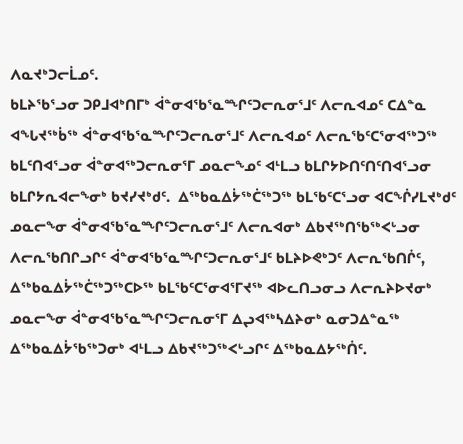ᐱᓇᔪᒃᑐᓕᒫᓄᑦ.
ᑲᒪᔨᖃᕐᓗᓂ ᑐᑭᒧᐊᒃᑎᒥᒃ ᐋᓐᓂᐊᖃᕐᓇᙱᑦᑐᓕᕆᓂᕐᒧᑦ ᐱᓕᕆᐊᓄᑦ ᑕᐃᓐᓇ ᐊᖓᔪᖅᑳᖅ ᐋᓐᓂᐊᖃᕐᓇᙱᑦᑐᓕᕆᓂᕐᒧᑦ ᐱᓕᕆᐊᓄᑦ ᐱᓕᕆᖃᑦᑕᕐᓂᐊᖅᑐᖅ ᑲᒪᑦᑎᐊᕐᓗᓂ ᐋᓐᓂᐊᖅᑐᓕᕆᓂᕐᒥ ᓄᓇᓕᖕᓄᑦ ᐊᒻᒪᓗ ᑲᒪᒋᔭᐅᑎᑦᑎᑦᑎᐊᕐᓗᓂ ᑲᒪᒋᔭᕆᐊᓕᖕᓂᒃ ᑲᔪᓯᔪᒃᑯᑦ.  ᐃᖅᑲᓇᐃᔮᖅᑖᖅᑐᖅ ᑲᒪᖃᑦᑕᕐᓗᓂ ᐊᑕᖐᓯᒪᔪᒃᑯᑦ ᓄᓇᓕᖕᓂ ᐋᓐᓂᐊᖃᕐᓇᙱᑦᑐᓕᕆᓂᕐᒧᑦ ᐱᓕᕆᐊᓂᒃ ᐃᑲᔪᖅᑎᖃᖅᐸᒡᓗᓂ ᐱᓕᕆᖃᑎᒋᓗᒋᑦ ᐋᓐᓂᐊᖃᕐᓇᙱᑦᑐᓕᕆᓂᕐᒧᑦ ᑲᒪᔨᐅᕙᒃᑐᑦ ᐱᓕᕆᖃᑎᒌᑦ, ᐃᖅᑲᓇᐃᔮᖅᑖᖅᑐᖅᑕᐅᖅ ᑲᒪᖃᑦᑕᕐᓂᐊᕐᒥᔪᖅ ᐊᐅᓚᑎᓗᓂᓗ ᐱᓕᕆᔨᐅᔪᓂᒃ ᓄᓇᓕᖕᓂ ᐋᓐᓂᐊᖃᕐᓇᙱᑦᑐᓕᕆᓂᕐᒥ ᐃᖢᐊᖅᓴᐃᔨᓂᒃ ᓇᓂᑐᐃᓐᓇᖅ ᐃᖅᑲᓇᐃᔮᖃᖅᑐᓂᒃ ᐊᒻᒪᓗ ᐃᑲᔪᖅᑐᖅᐸᒡᓗᒋᑦ ᐃᖅᑲᓇᐃᔭᖅᑏᑦ.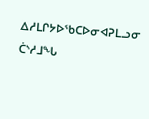ᐃᓱᒪᒋᔭᐅᖃᑕᐅᓂᐊᕈᒪᓗᓂ ᑖᔅᓱᒧᖓ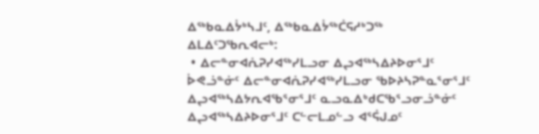ᐃᖅᑲᓇᐃᔮᒃᓴᒧᑦ, ᐃᖅᑲᓇᐃᔮᖅᑖᕋᓱᒃᑐᖅ ᐃᒪᐃᑦᑐᖃᕆᐊᓕᒃ:
 • ᐃᓕᓐᓂᐊᕇᕈᓯᐊᖅᓯᒪᓗᓂ ᐃᖢᐊᖅᓴᐃᔨᐅᓂᕐᒧᑦ ᐆᕙᓘᓐᓃᑦ ᐃᓕᓐᓂᐊᕇᕈᓯᐊᖅᓯᒪᓗᓂ ᖃᐅᔨᓴᕈᓐᓇᕐᓂᕐᒧᑦ ᐃᖢᐊᖅᓴᐃᔭᕆᐊᖃᕐᓂᕐᒧᑦ ᓇᓗᓇᐃᒃᑯᑕᖃᕐᓗᓂᓘᓐᓃᑦ ᐃᖢᐊᖅᓴᐃᔨᐅᓂᕐᒧᑦ ᑕᓪᓕᒪᓄᓪᓗ ᐊᕐᕌᒍᓄᑦ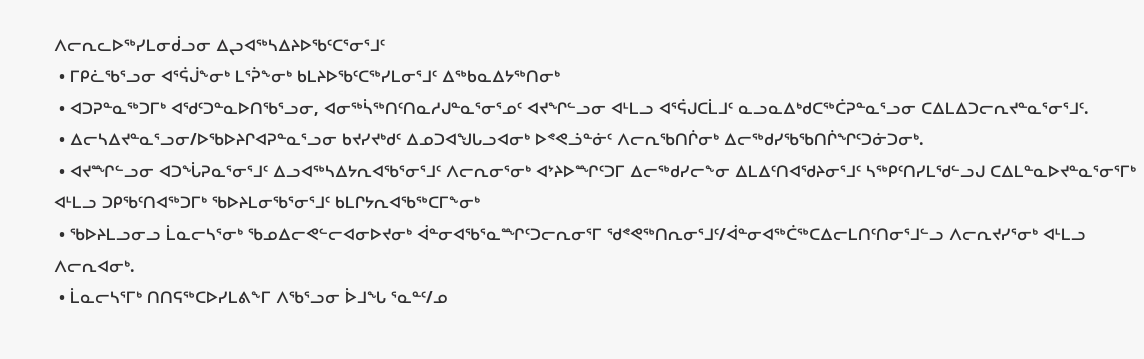ᐱᓕᕆᓚᐅᖅᓯᒪᓂᑰᓗᓂ ᐃᖢᐊᖅᓴᐃᔨᐅᖃᑦᑕᕐᓂᕐᒧᑦ
 • ᒥᑭᓛᖃᕐᓗᓂ ᐊᕐᕌᒎᖕᓂᒃ ᒪᕐᕉᖕᓂᒃ ᑲᒪᔨᐅᖃᑦᑕᖅᓯᒪᓂᕐᒧᑦ ᐃᖅᑲᓇᐃᔭᖅᑎᓂᒃ
 • ᐊᑐᕈᓐᓇᖅᑐᒥᒃ ᐊᖁᑦᑐᓐᓇᐅᑎᖃᕐᓗᓂ, ᐊᓂᖅᓵᖅᑎᑦᑎᓇᓱᒍᓐᓇᕐᓂᕐᓄᑦ ᐊᔪᖏᓪᓗᓂ ᐊᒻᒪᓗ ᐊᕐᕌᒍᑕᒫᒧᑦ ᓇᓗᓇᐃᒃᑯᑕᖅᑖᕈᓐᓇᕐᓗᓂ ᑕᐃᒪᐃᑐᓕᕆᔪᓐᓇᕐᓂᕐᒧᑦ.
 • ᐃᓕᓴᐃᔪᓐᓇᕐᓗᓂ/ᐅᖃᐅᔨᒋᐊᕈᓐᓇᕐᓗᓂ ᑲᔪᓯᔪᒃᑯᑦ ᐃᓄᑐᐊᖑᒐᓗᐊᓂᒃ ᐅᕝᕙᓘᓐᓃᑦ ᐱᓕᕆᖃᑎᒌᓂᒃ ᐃᓕᖅᑯᓯᖃᖃᑎᒌᖏᑦᑐᓃᑐᓂᒃ.
 • ᐊᔪᙱᓪᓗᓂ ᐊᑐᖔᕈᓇᕐᓂᕐᒧᑦ ᐃᓗᐊᖅᓴᐃᔭᕆᐊᖃᕐᓂᕐᒧᑦ ᐱᓕᕆᓂᕐᓂᒃ ᐊᔾᔨᐅᙱᑦᑐᒥ ᐃᓕᖅᑯᓯᓕᖕᓂ ᐃᒪᐃᑦᑎᐊᖁᔨᓂᕐᒧᑦ ᓴᖅᑭᑦᑎᓯᒪᖁᓪᓗᒍ ᑕᐃᒪᓐᓇᐅᔪᓐᓇᕐᓂᕐᒥᒃ ᐊᒻᒪᓗ ᑐᑭᖃᑦᑎᐊᖅᑐᒥᒃ ᖃᐅᔨᒪᓂᖃᕐᓂᕐᒧᑦ ᑲᒪᒋᔭᕆᐊᖃᖅᑕᒥᖕᓂᒃ
 • ᖃᐅᔨᒪᓗᓂᓗ ᒫᓇᓕᓴᕐᓂᒃ ᖃᓄᐃᓕᕙᓪᓕᐊᓂᐅᔪᓂᒃ ᐋᓐᓂᐊᖃᕐᓇᙱᑦᑐᓕᕆᓂᕐᒥ ᖁᕝᕙᖅᑎᕆᓂᕐᒧᑦ/ᐋᓐᓂᐊᖅᑖᖅᑕᐃᓕᒪᑎᑦᑎᓂᕐᒧᓪᓗ ᐱᓕᕆᔪᓯᕐᓂᒃ ᐊᒻᒪᓗ ᐱᓕᕆᐊᓂᒃ.
 • ᒫᓇᓕᓴᕐᒥᒃ ᑎᑎᕋᖅᑕᐅᓯᒪᕕᖕᒥ ᐱᖃᕐᓗᓂ ᐆᒧᖓ ᕐᓇᓐᑦ/ᓄ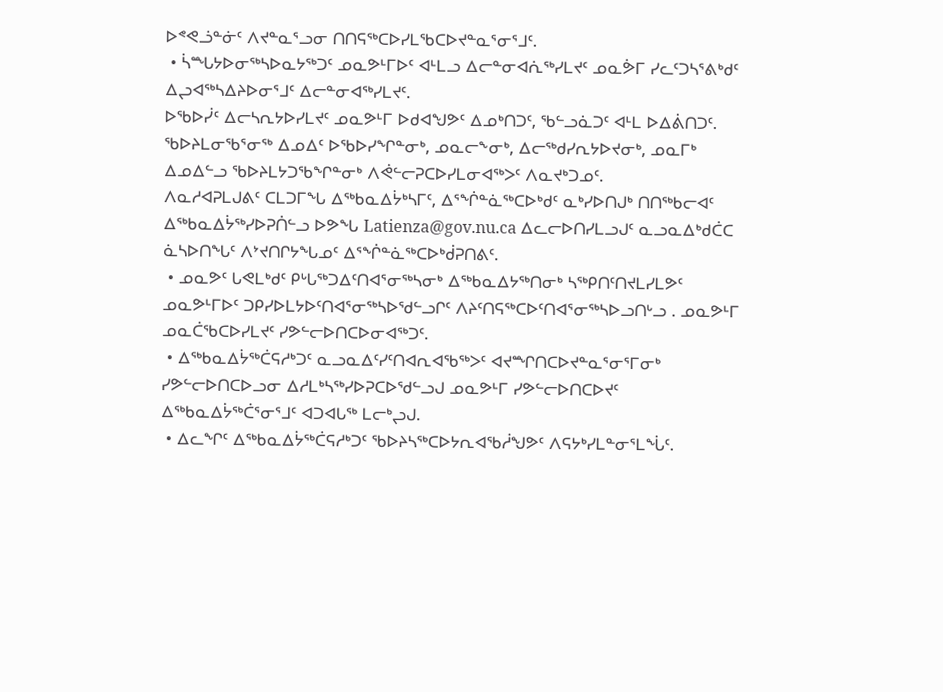ᐅᕝᕙᓘᓐᓃᑦ ᐱᔪᓐᓇᕐᓗᓂ ᑎᑎᕋᖅᑕᐅᓯᒪᖃᑕᐅᔪᓐᓇᕐᓂᕐᒧᑦ.
 • ᓵᙵᔭᐅᓂᖅᓴᐅᓇᔭᖅᑐᑦ ᓄᓇᕗᒻᒥᐅᑦ ᐊᒻᒪᓗ ᐃᓕᓐᓂᐊᕇᖅᓯᒪᔪᑦ ᓄᓇᕘᒥ ᓯᓚᑦᑐᓴᕐᕕᒃᑯᑦ ᐃᖢᐊᖅᓴᐃᔨᐅᓂᕐᒧᑦ ᐃᓕᓐᓂᐊᖅᓯᒪᔪᑦ.
ᐅᖃᐅᓰᑦ ᐃᓕᓴᕆᔭᐅᓯᒪᔪᑦ ᓄᓇᕗᒻᒥ ᐅᑯᐊᖑᕗᑦ ᐃᓄᒃᑎᑐᑦ, ᖃᓪᓗᓈᑐᑦ ᐊᒻᒪ ᐅᐃᕖᑎᑐᑦ.
ᖃᐅᔨᒪᓂᖃᕐᓂᖅ ᐃᓄᐃᑦ ᐅᖃᐅᓯᖏᓐᓂᒃ, ᓄᓇᓕᖕᓂᒃ, ᐃᓕᖅᑯᓯᕆᔭᐅᔪᓂᒃ, ᓄᓇᒥᒃ ᐃᓄᐃᓪᓗ ᖃᐅᔨᒪᔭᑐᖃᖏᓐᓂᒃ ᐱᕚᓪᓕᕈᑕᐅᓯᒪᓂᐊᖅᐳᑦ ᐱᓇᔪᒃᑐᓄᑦ.
ᐱᓇᓱᐊᕈᒪᒍᕕᑦ ᑕᒪᑐᒥᖓ ᐃᖅᑲᓇᐃᔮᒃᓴᒥᑦ, ᐃᕐᖐᓐᓈᖅᑕᐅᒃᑯᑦ ᓇᒃᓯᐅᑎᒍᒃ ᑎᑎᖅᑲᓕᐊᑦ ᐃᖅᑲᓇᐃᔮᖅᓯᐅᕈᑏᓪᓗ ᐅᕗᖓ Latienza@gov.nu.ca ᐃᓚᓕᐅᑎᓯᒪᓗᒍᑦ ᓇᓗᓇᐃᒃᑯᑖᑕ ᓈᓴᐅᑎᖓᑦ ᐱᔾᔪᑎᒋᔭᖓᓄᑦ ᐃᕐᖐᓐᓈᖅᑕᐅᒃᑰᕈᑎᕕᑦ.
 • ᓄᓇᕗᑦ ᒐᕙᒪᒃᑯᑦ ᑭᒡᒐᖅᑐᐃᑦᑎᐊᕐᓂᖅᓴᓂᒃ ᐃᖅᑲᓇᐃᔭᖅᑎᓂᒃ ᓴᖅᑭᑎᑦᑎᔪᒪᓯᒪᕗᑦ ᓄᓇᕗᒻᒥᐅᑦ ᑐᑭᓯᐅᒪᔭᐅᑦᑎᐊᕐᓂᖅᓴᐅᖁᓪᓗᒋᑦ ᐱᔨᑦᑎᕋᖅᑕᐅᑦᑎᐊᕐᓂᖅᓴᐅᓗᑎᒡᓗ . ᓄᓇᕗᒻᒥ ᓄᓇᑖᖃᑕᐅᓯᒪᔪᑦ ᓯᕗᓪᓕᐅᑎᑕᐅᓂᐊᖅᑐᑦ.
 • ᐃᖅᑲᓇᐃᔮᖅᑖᕋᓱᒃᑐᑦ ᓇᓗᓇᐃᑦᓯᑦᑎᐊᕆᐊᖃᖅᐳᑦ ᐊᔪᙱᑎᑕᐅᔪᓐᓇᕐᓂᕐᒥᓂᒃ ᓯᕗᓪᓕᐅᑎᑕᐅᓗᓂ ᐃᓱᒪᒃᓴᖅᓯᐅᕈᑕᐅᖁᓪᓗᒍ ᓄᓇᕗᒻᒥ ᓯᕗᓪᓕᐅᑎᑕᐅᔪᑦ ᐃᖅᑲᓇᐃᔮᖅᑖᕐᓂᕐᒧᑦ ᐊᑐᐊᒐᖅ ᒪᓕᒃᖢᒍ.
 • ᐃᓚᖏᑦ ᐃᖅᑲᓇᐃᔮᖅᑖᕋᓱᒃᑐᑦ ᖃᐅᔨᓴᖅᑕᐅᔭᕆᐊᖃᓲᖑᕗᑦ ᐱᕋᔭᒃᓯᒪᓐᓂᕐᒪᖔᑦ.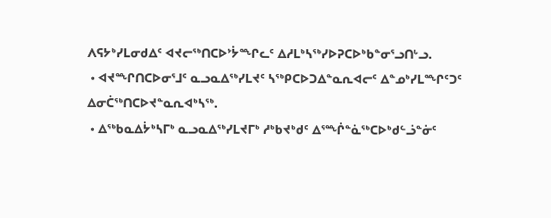ᐱᕋᔭᒃᓯᒪᓂᑯᐃᑦ ᐊᔪᓕᖅᑎᑕᐅᔾᔮᙱᓚᑦ ᐃᓱᒪᒃᓴᖅᓯᐅᕈᑕᐅᒃᑲᓐᓂᕐᓗᑎᒡᓗ.
 • ᐊᔪᙱᑎᑕᐅᓂᕐᒧᑦ ᓇᓗᓇᐃᖅᓯᒪᔪᑦ ᓴᖅᑭᑕᐅᑐᐃᓐᓇᕆᐊᓕᑦ ᐃᓐᓄᒃᓯᒪᙱᑦᑐᑦ ᐃᓂᑖᖅᑎᑕᐅᔪᓐᓇᕆᐊᒃᓴᖅ.
 • ᐃᖅᑲᓇᐃᔮᒃᓴᒥᒃ ᓇᓗᓇᐃᖅᓯᒪᔪᒥᒃ ᓱᒃᑲᔪᒃᑯᑦ ᐃᕐᙲᓐᓈᖅᑕᐅᒃᑯᓪᓘᓐᓃᑦ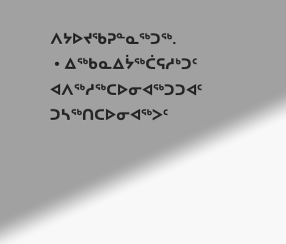ᐱᔭᐅᔪᖃᕈᓐᓇᖅᑐᖅ.
 • ᐃᖅᑲᓇᐃᔮᖅᑖᕋᓱᒃᑐᑦ ᐊᐱᖅᓱᖅᑕᐅᓂᐊᖅᑐᑐᐊᑦ ᑐᓴᖅᑎᑕᐅᓂᐊᖅᐳᑦ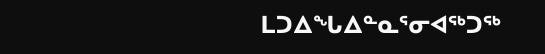ᒪᑐᐃᖓᐃᓐᓇᕐᓂᐊᖅᑐᖅ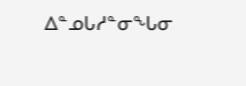ᐃᓐᓄᒐᓱᓐᓂᖓᓂ